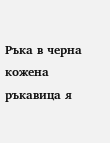Ръка в черна кожена ръкавица я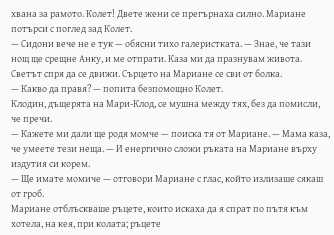хвана за рамото. Колет! Двете жени се прегърнаха силно. Мариане потърси с поглед зад Колет.
— Сидони вече не е тук — обясни тихо галеристката. — Знае, че тази нощ ще срещне Анку, и ме отпрати. Каза ми да празнувам живота.
Светът спря да се движи. Сърцето на Мариане се сви от болка.
— Какво да правя? — попита безпомощно Колет.
Клодин, дъщерята на Мари-Клод, се мушна между тях, без да помисли, че пречи.
— Кажете ми дали ще родя момче — поиска тя от Мариане. — Мама каза, че умеете тези неща. — И енергично сложи ръката на Мариане върху издутия си корем.
— Ще имате момиче — отговори Мариане с глас, който излизаше сякаш от гроб.
Мариане отблъскваше ръцете, които искаха да я спрат по пътя към хотела, на кея, при колата; ръцете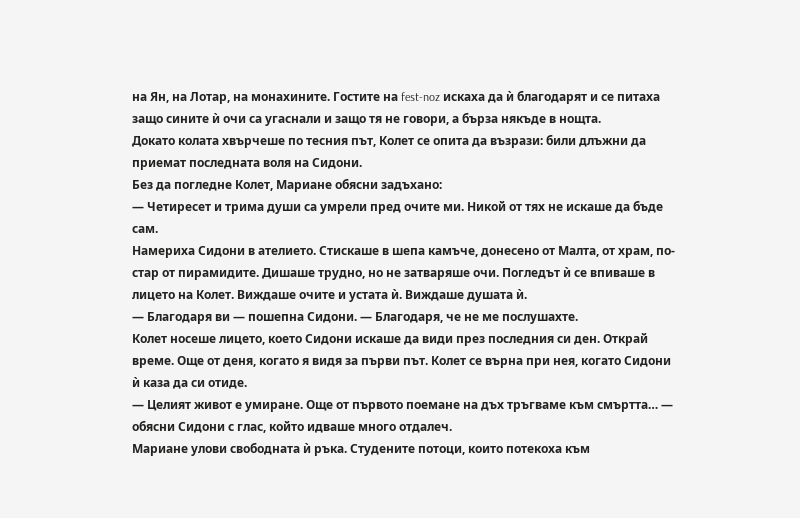на Ян, на Лотар, на монахините. Гостите на fest-noz искаха да ѝ благодарят и се питаха защо сините ѝ очи са угаснали и защо тя не говори, а бърза някъде в нощта.
Докато колата хвърчеше по тесния път, Колет се опита да възрази: били длъжни да приемат последната воля на Сидони.
Без да погледне Колет, Мариане обясни задъхано:
— Четиресет и трима души са умрели пред очите ми. Никой от тях не искаше да бъде сам.
Намериха Сидони в ателието. Стискаше в шепа камъче, донесено от Малта, от храм, по-стар от пирамидите. Дишаше трудно, но не затваряше очи. Погледът ѝ се впиваше в лицето на Колет. Виждаше очите и устата ѝ. Виждаше душата ѝ.
— Благодаря ви — пошепна Сидони. — Благодаря, че не ме послушахте.
Колет носеше лицето, което Сидони искаше да види през последния си ден. Открай време. Още от деня, когато я видя за първи път. Колет се върна при нея, когато Сидони ѝ каза да си отиде.
— Целият живот е умиране. Още от първото поемане на дъх тръгваме към смъртта… — обясни Сидони с глас, който идваше много отдалеч.
Мариане улови свободната ѝ ръка. Студените потоци, които потекоха към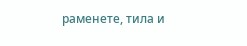раменете, тила и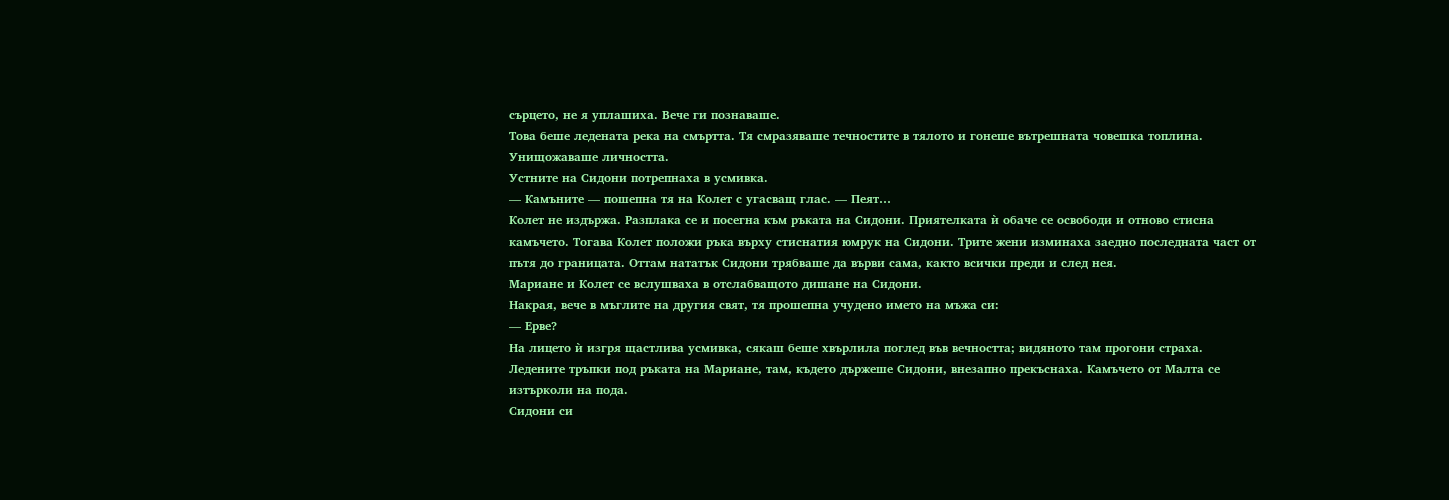сърцето, не я уплашиха. Вече ги познаваше.
Това беше ледената река на смъртта. Тя смразяваше течностите в тялото и гонеше вътрешната човешка топлина. Унищожаваше личността.
Устните на Сидони потрепнаха в усмивка.
— Камъните — пошепна тя на Колет с угасващ глас. — Пеят…
Колет не издържа. Разплака се и посегна към ръката на Сидони. Приятелката ѝ обаче се освободи и отново стисна камъчето. Тогава Колет положи ръка върху стиснатия юмрук на Сидони. Трите жени изминаха заедно последната част от пътя до границата. Оттам нататък Сидони трябваше да върви сама, както всички преди и след нея.
Мариане и Колет се вслушваха в отслабващото дишане на Сидони.
Накрая, вече в мъглите на другия свят, тя прошепна учудено името на мъжа си:
— Ерве?
На лицето ѝ изгря щастлива усмивка, сякаш беше хвърлила поглед във вечността; видяното там прогони страха.
Ледените тръпки под ръката на Мариане, там, където държеше Сидони, внезапно прекъснаха. Камъчето от Малта се изтърколи на пода.
Сидони си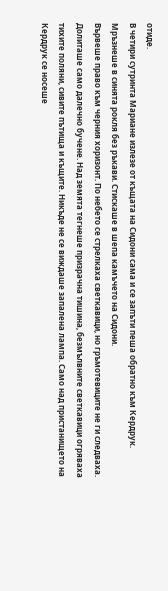отиде.
В четири сутринта Мариане излезе от къщата на Сидони сама и се запъти пеша обратно към Кердрук. Мръзнеше в синята рокля без ръкави. Стискаше в шепа камъчето на Сидони.
Вървеше право към черния хоризонт. По небето се стрелкаха светкавици, но гръмотевиците не ги следваха. Долиташе само далечно бучене. Над земята тегнеше призрачна тишина, безмълвните светкавици огряваха тихите поляни, сивите пътища и къщите. Никъде не се виждаше запалена лампа. Само над пристанището на Кердрук се носеше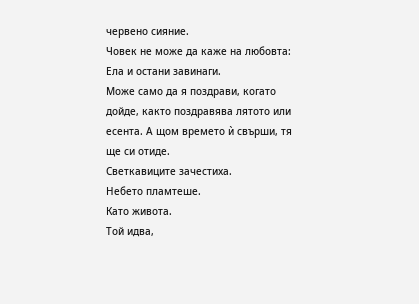червено сияние.
Човек не може да каже на любовта: Ела и остани завинаги.
Може само да я поздрави, когато дойде, както поздравява лятото или есента. А щом времето ѝ свърши, тя ще си отиде.
Светкавиците зачестиха.
Небето пламтеше.
Като живота.
Той идва,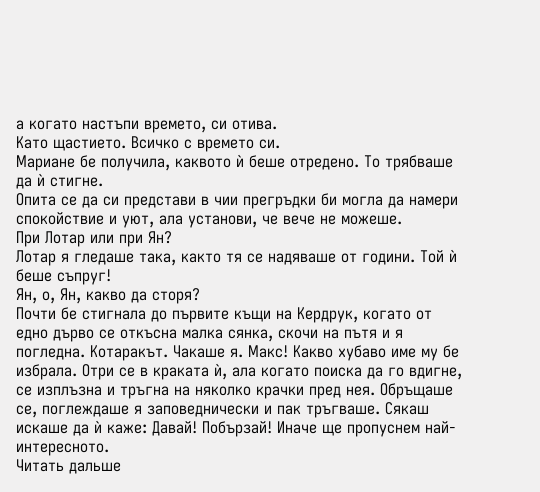а когато настъпи времето, си отива.
Като щастието. Всичко с времето си.
Мариане бе получила, каквото ѝ беше отредено. То трябваше да ѝ стигне.
Опита се да си представи в чии прегръдки би могла да намери спокойствие и уют, ала установи, че вече не можеше.
При Лотар или при Ян?
Лотар я гледаше така, както тя се надяваше от години. Той ѝ беше съпруг!
Ян, о, Ян, какво да сторя?
Почти бе стигнала до първите къщи на Кердрук, когато от едно дърво се откъсна малка сянка, скочи на пътя и я погледна. Котаракът. Чакаше я. Макс! Какво хубаво име му бе избрала. Отри се в краката ѝ, ала когато поиска да го вдигне, се изплъзна и тръгна на няколко крачки пред нея. Обръщаше се, поглеждаше я заповеднически и пак тръгваше. Сякаш искаше да ѝ каже: Давай! Побързай! Иначе ще пропуснем най-интересното.
Читать дальше